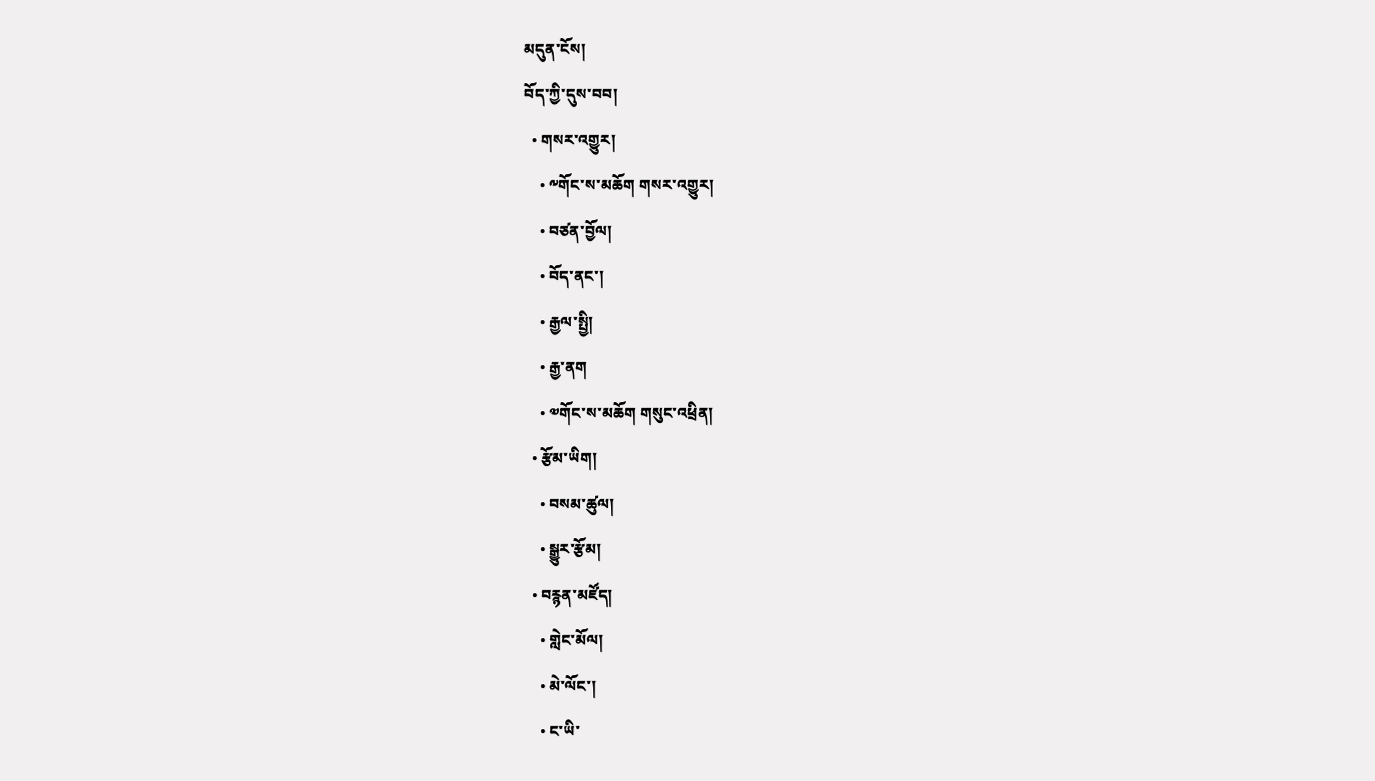མདུན་ངོས།
བོད་ཀྱི་དུས་བབ།
  • གསར་འགྱུར།
    • ༸གོང་ས་མཆོག གསར་འགྱུར།
    • བཙན་བྱོལ།
    • བོད་ནང་།
    • རྒྱལ་སྤྱི།
    • རྒྱ་ནག
    • ༧གོང་ས་མཆོག གསུང་འཕྲིན།
  • རྩོམ་ཡིག།
    • བསམ་ཚུལ།
    • སྒྱུར་རྩོམ།
  • བརྙན་མཛོད།
    • གླེང་མོལ།
    • མེ་ལོང་།
    • ང་ཡི་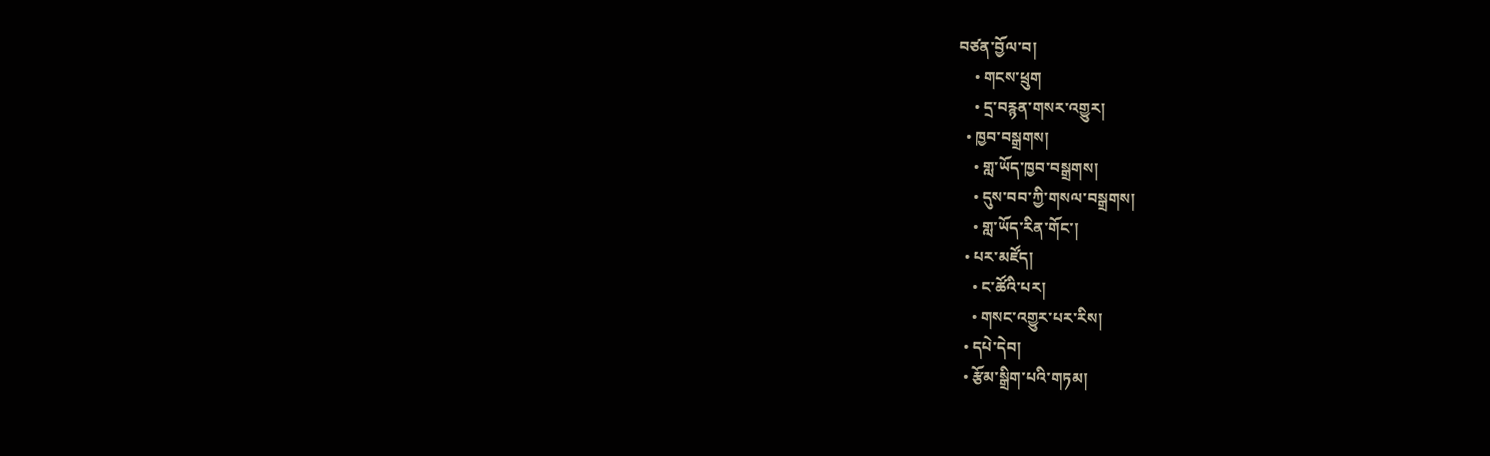བཙན་བྱོལ་བ།
    • གངས་ཕྲུག
    • དྲ་བརྙན་གསར་འགྱུར།
  • ཁྱབ་བསྒྲགས།
    • གླ་ཡོད་ཁྱབ་བསྒྲགས།
    • དུས་བབ་ཀྱི་གསལ་བསྒྲགས།
    • གླ་ཡོད་རིན་གོང་།
  • པར་མཛོད།
    • ང་ཚོའི་པར།
    • གསང་འགྱུར་པར་རིས།
  • དཔེ་དེབ།
  • རྩོམ་སྒྲིག་པའི་གཏམ།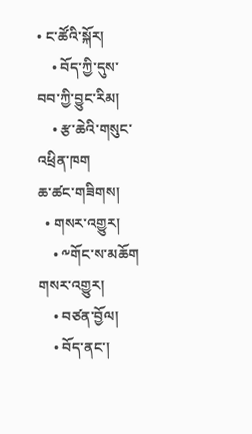• ང་ཚོའི་སྐོར།
    • བོད་ཀྱི་དུས་བབ་ཀྱི་བྱུང་རིམ།
    • རྩ་ཆེའི་གསུང་འཕྲིན་ཁག
ཆ་ཚང་གཟིགས།
  • གསར་འགྱུར།
    • ༸གོང་ས་མཆོག གསར་འགྱུར།
    • བཙན་བྱོལ།
    • བོད་ནང་།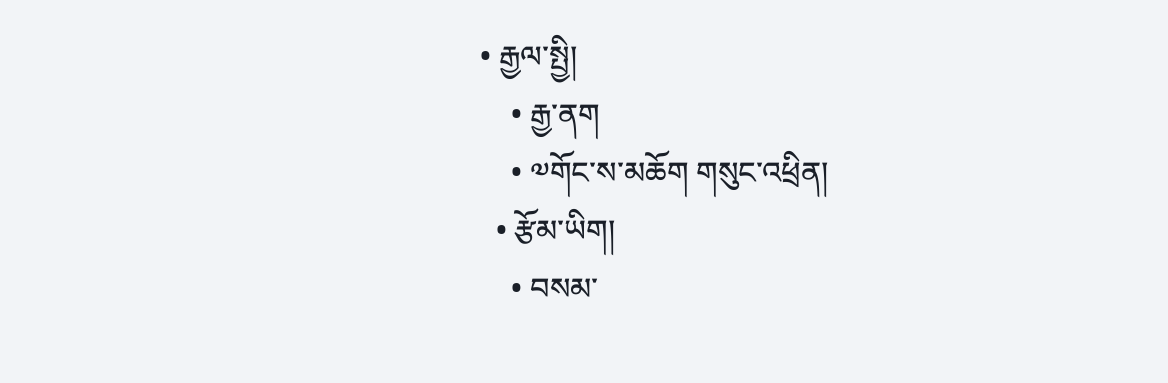• རྒྱལ་སྤྱི།
    • རྒྱ་ནག
    • ༧གོང་ས་མཆོག གསུང་འཕྲིན།
  • རྩོམ་ཡིག།
    • བསམ་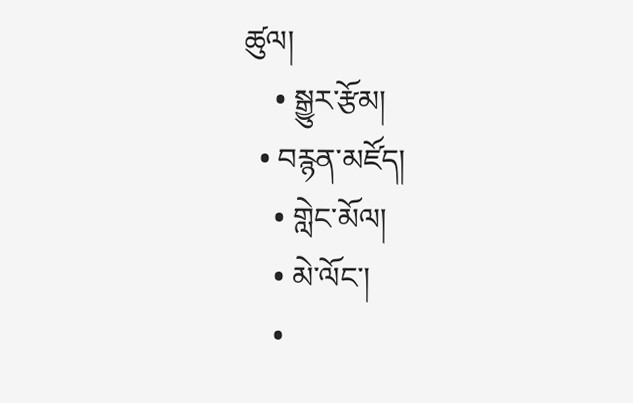ཚུལ།
    • སྒྱུར་རྩོམ།
  • བརྙན་མཛོད།
    • གླེང་མོལ།
    • མེ་ལོང་།
    •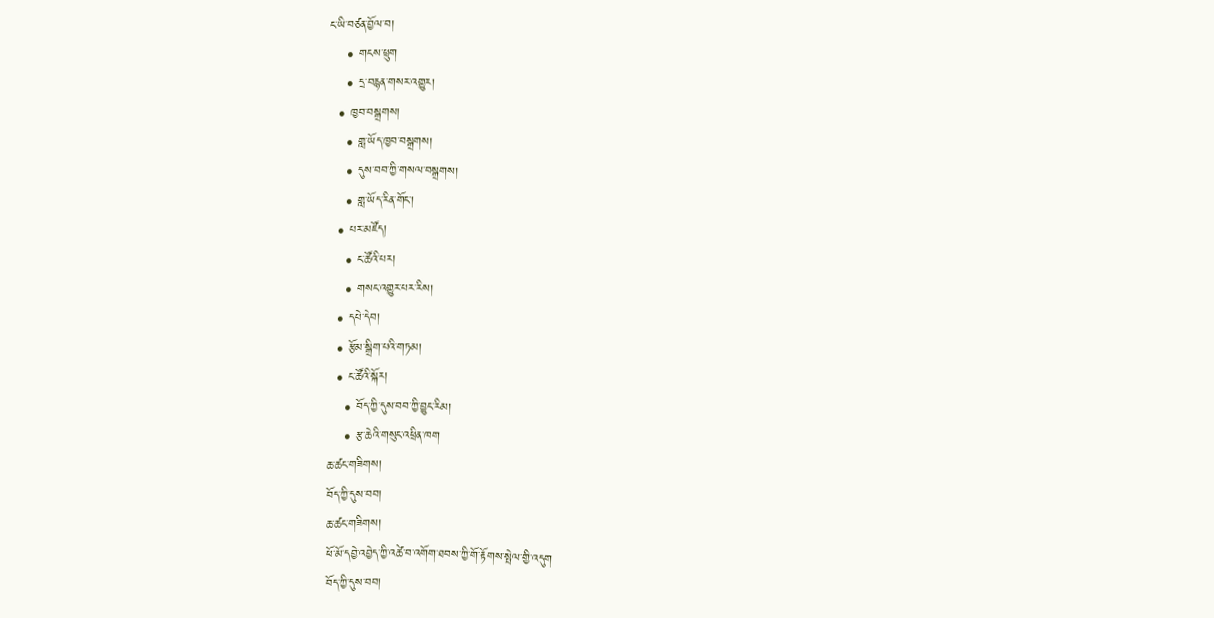ང་ཡི་བཙན་བྱོལ་བ།
    • གངས་ཕྲུག
    • དྲ་བརྙན་གསར་འགྱུར།
  • ཁྱབ་བསྒྲགས།
    • གླ་ཡོད་ཁྱབ་བསྒྲགས།
    • དུས་བབ་ཀྱི་གསལ་བསྒྲགས།
    • གླ་ཡོད་རིན་གོང་།
  • པར་མཛོད།
    • ང་ཚོའི་པར།
    • གསང་འགྱུར་པར་རིས།
  • དཔེ་དེབ།
  • རྩོམ་སྒྲིག་པའི་གཏམ།
  • ང་ཚོའི་སྐོར།
    • བོད་ཀྱི་དུས་བབ་ཀྱི་བྱུང་རིམ།
    • རྩ་ཆེའི་གསུང་འཕྲིན་ཁག
ཆ་ཚང་གཟིགས།
བོད་ཀྱི་དུས་བབ།
ཆ་ཚང་གཟིགས།
ཕོ་མོ་དབྱེ་འབྱེད་ཀྱི་འཚེ་བ་འགོག་ཐབས་ཀྱི་གོ་རྟོགས་སྤེལ་གྱི་འདུག
བོད་ཀྱི་དུས་བབ།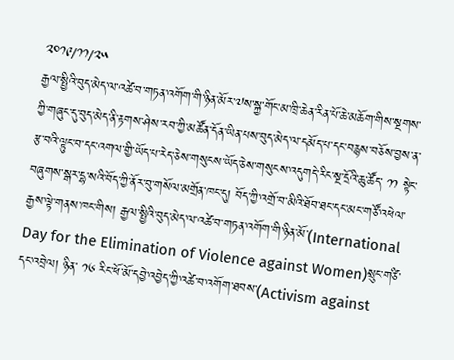༢༠༡༩/༡༡/༢༥
རྒྱལ་སྤྱིའི་བུད་མེད་ལ་འཚེ་བ་གཏན་འགོག་གི་ཉིན་མོར་༧ས་སྐྱ་གོང་མ་ཁྲི་ཆེན་རིན་པོ་ཆེ་མཆོག་གིས་སྔགས་ཀྱི་གཞུང་དུ་བུད་མེད་ནི་རྟགས་ཤེས་རབ་ཀྱི་མཚོན་དོན་ཡིན་པས་བུད་མེད་ལ་དམོད་པ་དང་བརྙས་བཅོས་བྱས་ན་རྩ་བའི་ལྟུང་བ་དང་འགལ་གྱི་ཡོད་པ་རེད་ཅེས་གསུངས་ཡོད་ཅེས་གསུངས་འདུགདེ་རིང་སྔ་དྲོའི་ཆུ་ཚོད་ ༡༡ སྟེང་བཞུགས་སྒར་དྷ་སའི་བོད་ཀྱི་ནོར་བུ་གསོལ་མགྲོན་ཁང་དུ། བོད་ཀྱི་འགྲོ་བ་མིའི་ཐོབ་ཐང་དང་མང་གཙོ་འཕེལ་རྒྱས་ལྟེ་གནས་ཁང་གིས། རྒྱལ་སྤྱིའི་བུད་མེད་ལ་འཚེ་བ་གཏན་འགོག་གི་ཉིན་མོ་(International Day for the Elimination of Violence against Women)སྲུང་གཙི་དང་འབྲེལ། ཉིན་ ༡༦ རིང་ཕོ་མོ་དབྱེ་འབྱེད་ཀྱི་འཚེ་བ་འགོག་ཐབས་(Activism against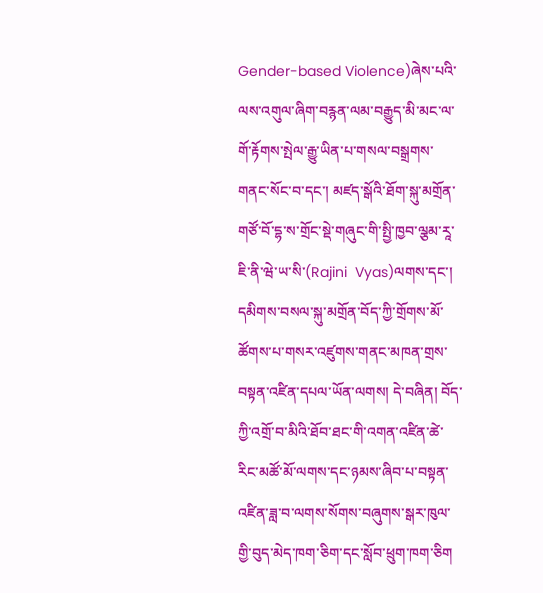Gender-based Violence)ཞེས་པའི་ལས་འགུལ་ཞིག་བརྙན་ལམ་བརྒྱུད་མི་མང་ལ་གོ་རྟོགས་སྤེལ་རྒྱུ་ཡིན་པ་གསལ་བསྒྲགས་གནང་སོང་བ་དང་། མཛད་སྒོའི་ཐོག་སྐུ་མགྲོན་གཙོ་བོ་དྷ་ས་གྲོང་སྡེ་གཞུང་གི་སྤྱི་ཁྱབ་ལྕམ་རཱ་ཇི་ནི་ཝེ་ཡ་སི་(Rajini  Vyas)ལགས་དང་། དམིགས་བསལ་སྐུ་མགྲོན་བོད་ཀྱི་གྲོགས་མོ་ཚོགས་པ་གསར་འཛུགས་གནང་མཁན་གྲས་བསྟན་འཛིན་དཔལ་ཡོན་ལགས། དེ་བཞིན། བོད་ཀྱི་འགྲོ་བ་མིའི་ཐོབ་ཐང་གི་འགན་འཛིན་ཚེ་རིང་མཚོ་མོ་ལགས་དང་ཉམས་ཞིབ་པ་བསྟན་འཛིན་ཟླ་བ་ལགས་སོགས་བཞུགས་སྒར་ཁུལ་གྱི་བུད་མེད་ཁག་ཅིག་དང་སློབ་ཕྲུག་ཁག་ཅིག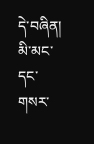དེ་བཞིན། མི་མང་དང་གསར་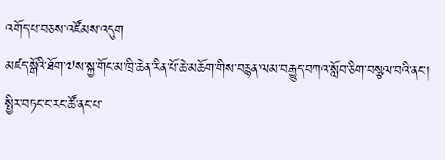འགོད་པ་བཅས་འཛོམས་འདུག
མཛད་སྒོའི་ཐོག་༧ས་སྐྱ་གོང་མ་ཁྲི་ཆེན་རིན་པོ་ཆེ་མཆོག་གིས་བརྙན་ལམ་བརྒྱུད་བཀའ་སློབ་ཅིག་བསྩལ་བའི་ནང་། སྤྱིར་བཏང་ང་རང་ཚོ་ནང་པ་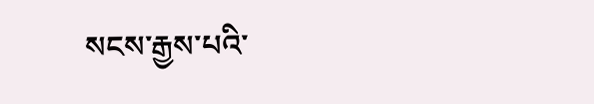སངས་རྒྱས་པའི་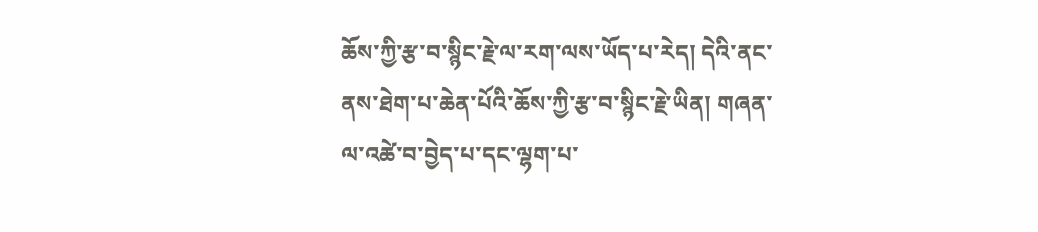ཆོས་ཀྱི་རྩ་བ་སྙིང་རྗེ་ལ་རག་ལས་ཡོད་པ་རེད། དེའི་ནང་ནས་ཐེག་པ་ཆེན་པོའི་ཆོས་ཀྱི་རྩ་བ་སྙིང་རྗེ་ཡིན། གཞན་ལ་འཚེ་བ་བྱེད་པ་དང་ལྷག་པ་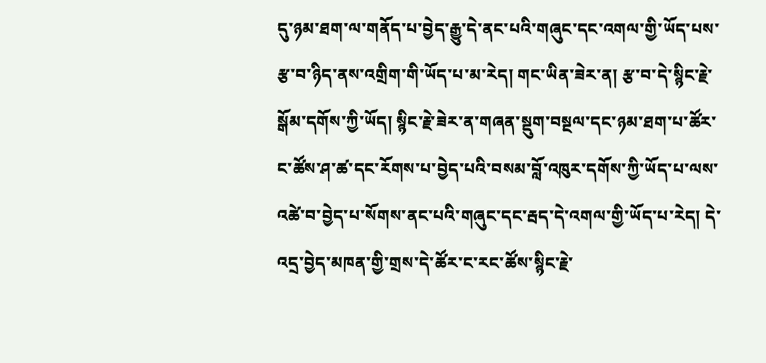དུ་ཉམ་ཐག་ལ་གནོད་པ་བྱེད་རྒྱུ་དེ་ནང་པའི་གཞུང་དང་འགལ་གྱི་ཡོད་པས་རྩ་བ་ཉིད་ནས་འགྲིག་གི་ཡོད་པ་མ་རེད། གང་ཡིན་ཟེར་ན། རྩ་བ་དེ་སྙིང་རྗེ་སྒོམ་དགོས་ཀྱི་ཡོད། སྙིང་རྗེ་ཟེར་ན་གཞན་སྡུག་བསྔལ་དང་ཉམ་ཐག་པ་ཚོར་ང་ཚོས་ཤ་ཚ་དང་རོགས་པ་བྱེད་པའི་བསམ་བློ་འཁུར་དགོས་ཀྱི་ཡོད་པ་ལས་འཚེ་བ་བྱེད་པ་སོགས་ནང་པའི་གཞུང་དང་རྦད་དེ་འགལ་གྱི་ཡོད་པ་རེད། དེ་འདྲ་བྱེད་མཁན་གྱི་གྲས་དེ་ཚོར་ང་རང་ཚོས་སྙིང་རྗེ་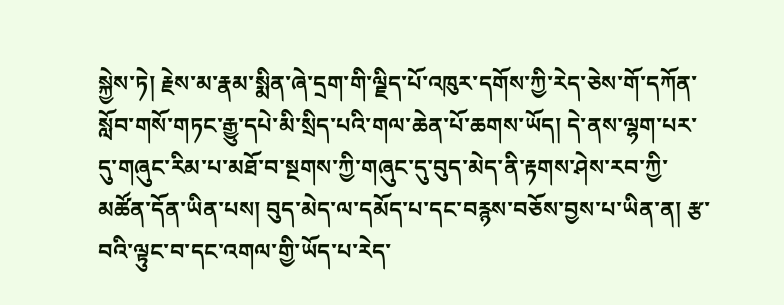སྐྱེས་ཏེ། རྗེས་མ་རྣམ་སྨིན་ཞེ་དྲག་གི་ལྗིད་པོ་འཁུར་དགོས་ཀྱི་རེད་ཅེས་གོ་དཀོན་སློབ་གསོ་གཏང་རྒྱུ་དཔེ་མི་སྲིད་པའི་གལ་ཆེན་པོ་ཆགས་ཡོད། དེ་ནས་ལྷག་པར་དུ་གཞུང་རིམ་པ་མཐོ་བ་སྔགས་ཀྱི་གཞུང་དུ་བུད་མེད་ནི་རྟགས་ཤེས་རབ་ཀྱི་མཚོན་དོན་ཡིན་པས། བུད་མེད་ལ་དམོད་པ་དང་བརྙས་བཅོས་བྱས་པ་ཡིན་ན། རྩ་བའི་ལྟུང་བ་དང་འགལ་གྱི་ཡོད་པ་རེད་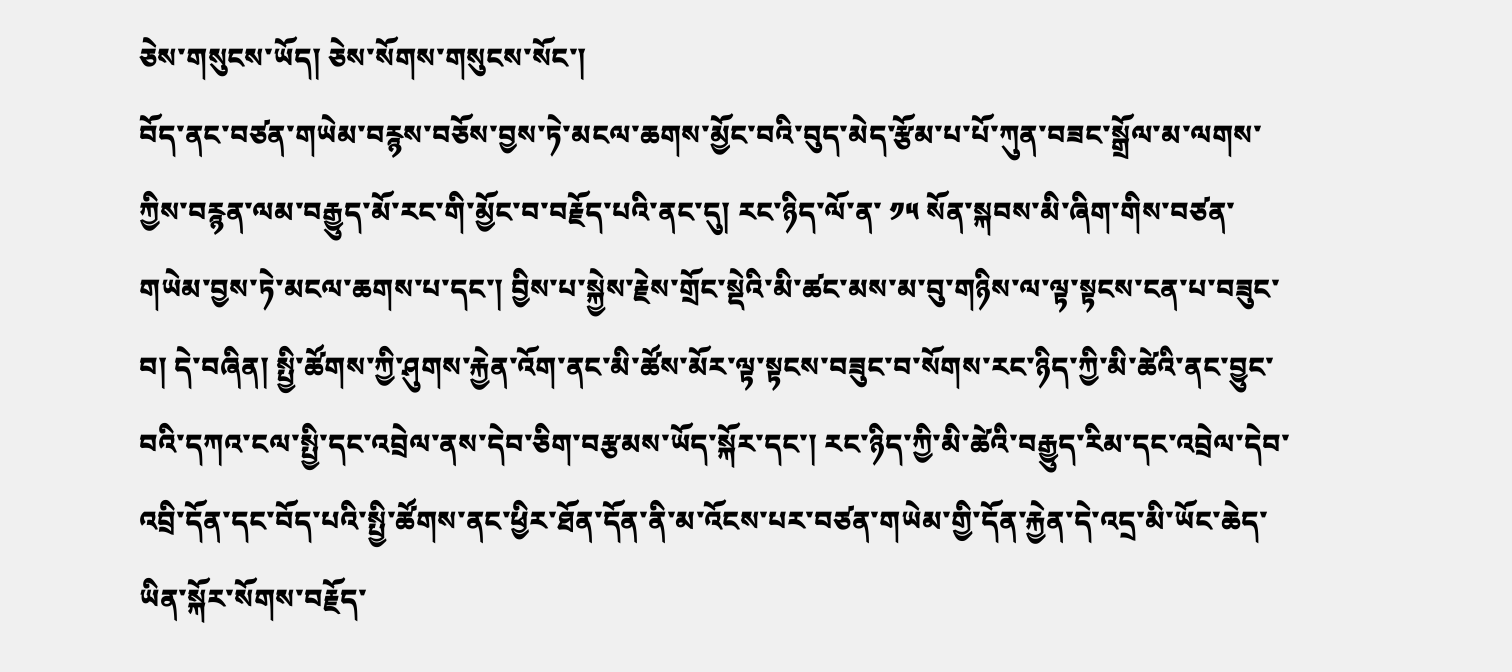ཅེས་གསུངས་ཡོད། ཅེས་སོགས་གསུངས་སོང་།
བོད་ནང་བཙན་གཡེམ་བརྙས་བཅོས་བྱས་ཏེ་མངལ་ཆགས་མྱོང་བའི་བུད་མེད་རྩོམ་པ་པོ་ཀུན་བཟང་སྒྲོལ་མ་ལགས་ཀྱིས་བརྙན་ལམ་བརྒྱུད་མོ་རང་གི་མྱོང་བ་བརྗོད་པའི་ནང་དུ། རང་ཉིད་ལོ་ན་ ༡༥ སོན་སྐབས་མི་ཞིག་གིས་བཙན་གཡེམ་བྱས་ཏེ་མངལ་ཆགས་པ་དང་། བྱིས་པ་སྐྱེས་རྗེས་གྲོང་སྡེའི་མི་ཚང་མས་མ་བུ་གཉིས་ལ་ལྟ་སྟངས་ངན་པ་བཟུང་བ། དེ་བཞིན། སྤྱི་ཚོགས་ཀྱི་ཤུགས་རྐྱེན་འོག་ནང་མི་ཚོས་མོར་ལྟ་སྟངས་བཟུང་བ་སོགས་རང་ཉིད་ཀྱི་མི་ཚེའི་ནང་བྱུང་བའི་དཀའ་ངལ་སྤྱི་དང་འབྲེལ་ནས་དེབ་ཅིག་བརྩམས་ཡོད་སྐོར་དང་། རང་ཉིད་ཀྱི་མི་ཚེའི་བརྒྱུད་རིམ་དང་འབྲེལ་དེབ་འབྲི་དོན་དང་བོད་པའི་སྤྱི་ཚོགས་ནང་ཕྱིར་ཐོན་དོན་ནི་མ་འོངས་པར་བཙན་གཡེམ་གྱི་དོན་རྐྱེན་དེ་འདྲ་མི་ཡོང་ཆེད་ཡིན་སྐོར་སོགས་བརྗོད་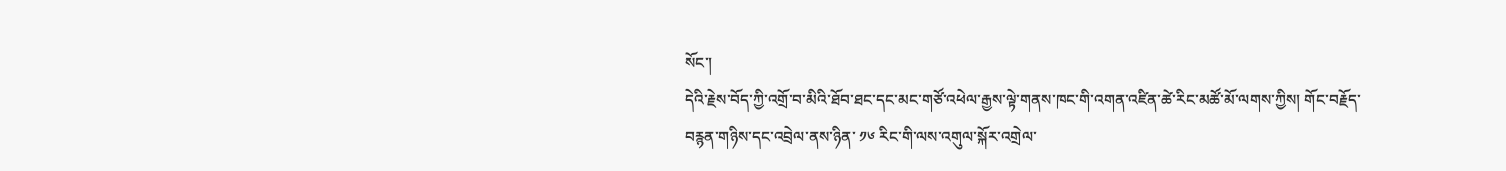སོང་།
དེའི་རྗེས་བོད་ཀྱི་འགྲོ་བ་མིའི་ཐོབ་ཐང་དང་མང་གཙོ་འཕེལ་རྒྱས་ལྟེ་གནས་ཁང་གི་འགན་འཛིན་ཚེ་རིང་མཚོ་མོ་ལགས་ཀྱིས། གོང་བརྗོད་བརྙན་གཉིས་དང་འབྲེལ་ནས་ཉིན་ ༡༦ རིང་གི་ལས་འགུལ་སྐོར་འགྲེལ་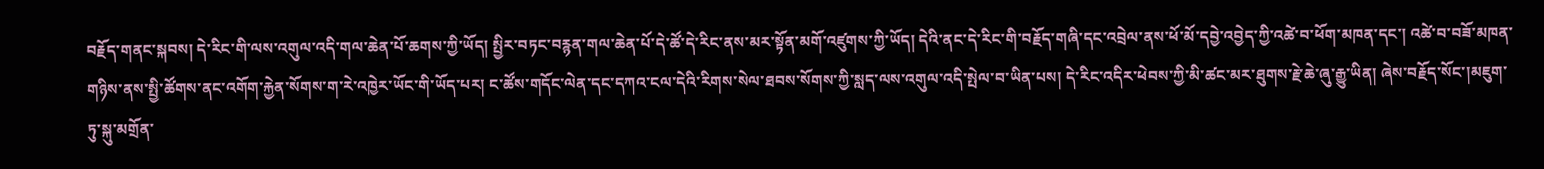བརྗོད་གནང་སྐབས། དེ་རིང་གི་ལས་འགུལ་འདི་གལ་ཆེན་པོ་ཆགས་ཀྱི་ཡོད། སྤྱིར་བཏང་བརྙན་གལ་ཆེན་པོ་དེ་ཚོ་དེ་རིང་ནས་མར་སྟོན་མགོ་འཛུགས་ཀྱི་ཡོད། དེའི་ནང་དེ་རིང་གི་བརྗོད་གཞི་དང་འབྲེལ་ནས་ཕོ་མོ་དབྱེ་འབྱེད་ཀྱི་འཚེ་བ་ཕོག་མཁན་དང་། འཚེ་བ་བཟོ་མཁན་གཉིས་ནས་སྤྱི་ཚོགས་ནང་འགོག་རྐྱེན་སོགས་ག་རེ་འཁྱེར་ཡོང་གི་ཡོད་པར། ང་ཚོས་གདོང་ལེན་དང་དཀའ་ངལ་དེའི་རིགས་སེལ་ཐབས་སོགས་ཀྱི་སླད་ལས་འགུལ་འདི་སྤེལ་བ་ཡིན་པས། དེ་རིང་འདིར་ཕེབས་ཀྱི་མི་ཚང་མར་ཐུགས་རྗེ་ཆེ་ཞུ་རྒྱུ་ཡིན། ཞེས་བརྗོད་སོང་།མཇུག་ཏུ་སྐུ་མགྲོན་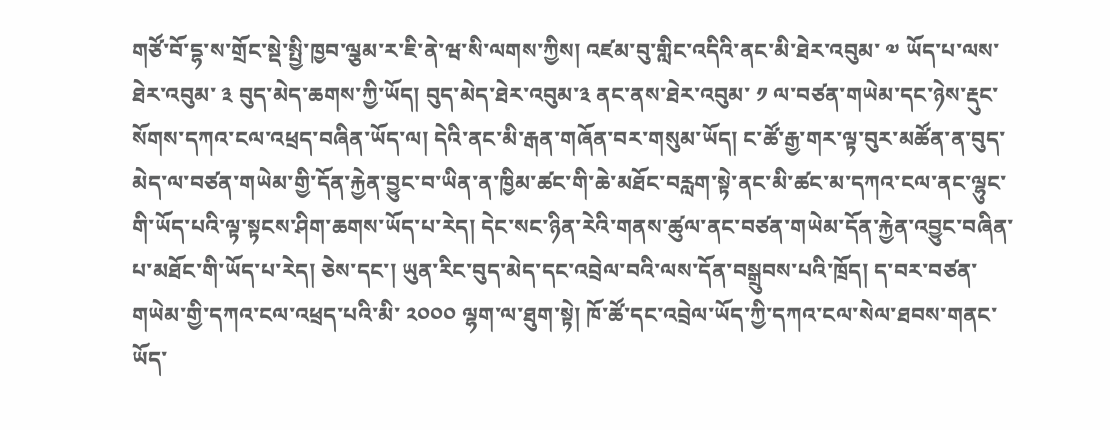གཙོ་བོ་དྷ་ས་གྲོང་སྡེ་སྤྱི་ཁྱབ་ལྕམ་ར་ཇི་ནེ་ཝ་སི་ལགས་ཀྱིས། འཛམ་བུ་གླིང་འདིའི་ནང་མི་ཐེར་འབུམ་ ༧ ཡོད་པ་ལས་ཐེར་འབུམ་ ༣ བུད་མེད་ཆགས་ཀྱི་ཡོད། བུད་མེད་ཐེར་འབུམ་༣ ནང་ནས་ཐེར་འབུམ་ ༡ ལ་བཙན་གཡེམ་དང་ཉེས་རྡུང་སོགས་དཀའ་ངལ་འཕྲད་བཞིན་ཡོད་ལ། དེའི་ནང་མི་རྒན་གཞོན་བར་གསུམ་ཡོད། ང་ཚོ་རྒྱ་གར་ལྟ་བུར་མཚོན་ན་བུད་མེད་ལ་བཙན་གཡེམ་གྱི་དོན་རྐྱེན་བྱུང་བ་ཡིན་ན་ཁྱིམ་ཚང་གི་ཆེ་མཐོང་བརླག་སྟེ་ནང་མི་ཚང་མ་དཀའ་ངལ་ནང་ལྷུང་གི་ཡོད་པའི་ལྟ་སྟངས་ཤིག་ཆགས་ཡོད་པ་རེད། དེང་སང་ཉིན་རེའི་གནས་ཚུལ་ནང་བཙན་གཡེམ་དོན་རྐྱེན་འབྱུང་བཞིན་པ་མཐོང་གི་ཡོད་པ་རེད། ཅེས་དང་། ཡུན་རིང་བུད་མེད་དང་འབྲེལ་བའི་ལས་དོན་བསྒྲུབས་པའི་ཁྲོད། ད་བར་བཙན་གཡེམ་གྱི་དཀའ་ངལ་འཕྲད་པའི་མི་ ༢༠༠༠ ལྷག་ལ་ཐུག་སྟེ། ཁོ་ཚོ་དང་འབྲེལ་ཡོད་ཀྱི་དཀའ་ངལ་སེལ་ཐབས་གནང་ཡོད་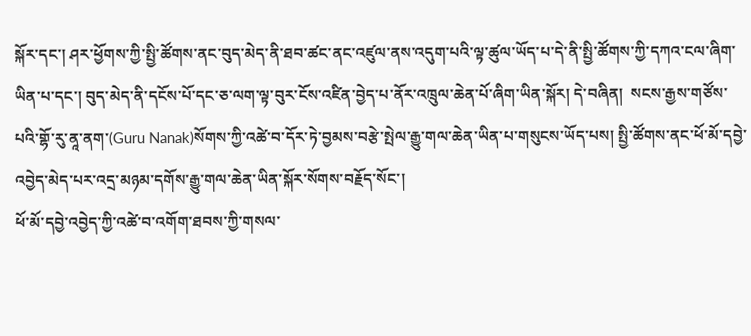སྐོར་དང་། ཤར་ཕྱོགས་ཀྱི་སྤྱི་ཚོགས་ནང་བུད་མེད་ནི་ཐབ་ཚང་ནང་འཛུལ་ནས་འདུག་པའི་ལྟ་ཚུལ་ཡོད་པ་དེ་ནི་སྤྱི་ཚོགས་ཀྱི་དཀའ་ངལ་ཞིག་ཡིན་པ་དང་། བུད་མེད་ནི་དངོས་པོ་དང་ཅ་ལག་ལྟ་བུར་ངོས་འཛིན་བྱེད་པ་ནོར་འཁྲུལ་ཆེན་པོ་ཞིག་ཡིན་སྐོར། དེ་བཞིན།  སངས་རྒྱས་གཙོས་པའི་གྷོ་རུ་ནཱ་ནག་(Guru Nanak)སོགས་ཀྱི་འཚེ་བ་དོར་ཏེ་བྱམས་བརྩེ་སྤེལ་རྒྱུ་གལ་ཆེན་ཡིན་པ་གསུངས་ཡོད་པས། སྤྱི་ཚོགས་ནང་ཕོ་མོ་དབྱེ་འབྱེད་མེད་པར་འདྲ་མཉམ་དགོས་རྒྱུ་གལ་ཆེན་ཡིན་སྐོར་སོགས་བརྗོད་སོང་།
ཕོ་མོ་དབྱེ་འབྱེད་ཀྱི་འཚེ་བ་འགོག་ཐབས་ཀྱི་གསལ་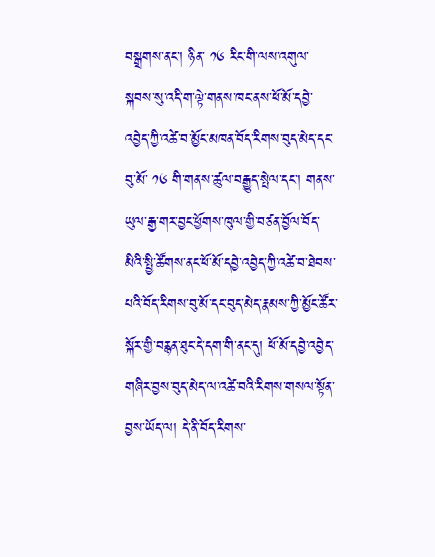བསྒྲགས་ནང་། ཉིན་ ༡༦ རིང་གི་ལས་འགུལ་སྐབས་སུ་འདི་ག་ལྟེ་གནས་ཁང་ནས་ཕོ་མོ་དབྱེ་འབྱེད་ཀྱི་འཚེ་བ་མྱོང་མཁན་བོད་རིགས་བུད་མེད་དང་བུ་མོ་ ༡༦ གི་གནས་ཚུལ་བརྒྱུད་སྤེལ་དང་། གནས་ཡུལ་རྒྱ་གར་བྱང་ཕྱོགས་ཁུལ་གྱི་བཙན་བྱོལ་བོད་མིའི་སྤྱི་ཚོགས་ནང་ཕོ་མོ་དབྱེ་འབྱེད་ཀྱི་འཚེ་བ་ཐེབས་པའི་བོད་རིགས་བུ་མོ་དང་བུད་མེད་རྣམས་ཀྱི་མྱོང་ཚོར་སྐོར་གྱི་བརྙན་ཐུང་དེ་དག་གི་ནང་དུ། ཕོ་མོ་དབྱེ་འབྱེད་གཞིར་བྱས་བུད་མེད་ལ་འཚེ་བའི་རིགས་གསལ་སྟོན་བྱས་ཡོད་ལ། དེ་ནི་བོད་རིགས་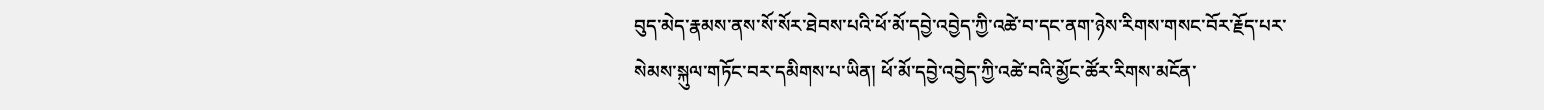བུད་མེད་རྣམས་ནས་སོ་སོར་ཐེབས་པའི་ཕོ་མོ་དབྱེ་འབྱེད་ཀྱི་འཚེ་བ་དང་ནག་ཉེས་རིགས་གསང་བོར་རྗོད་པར་སེམས་སྐུལ་གཏོང་བར་དམིགས་པ་ཡིན། ཕོ་མོ་དབྱེ་འབྱེད་ཀྱི་འཚེ་བའི་མྱོང་ཚོར་རིགས་མངོན་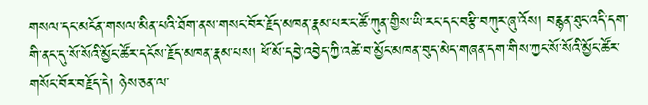གསལ་དང་མངོན་གསལ་མིན་པའི་ཐོག་ནས་གསང་བོར་རྗོད་མཁན་རྣམ་པར་ང་ཚོ་ཀུན་གྱིས་ཡི་རང་དང་བརྩི་བཀུར་ཞུ་འོས། བརྙན་ཐུང་འདི་དག་གི་ནང་དུ་སོ་སོའི་མྱོང་ཚོར་དངོས་རྗོད་མཁན་རྣམ་པས། ཕོ་མོ་དབྱེ་འབྱེད་ཀྱི་འཚེ་བ་མྱོང་མཁན་བུད་མེད་གཞན་དག་གིས་ཀྱང་སོ་སོའི་མྱོང་ཚོར་གསོང་བོར་བརྗོད་དེ། ཉེས་ཅན་ལ་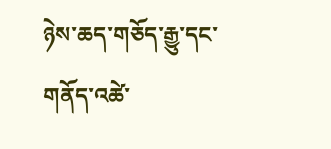ཉེས་ཆད་གཅོད་རྒྱུ་དང་གནོད་འཚེ་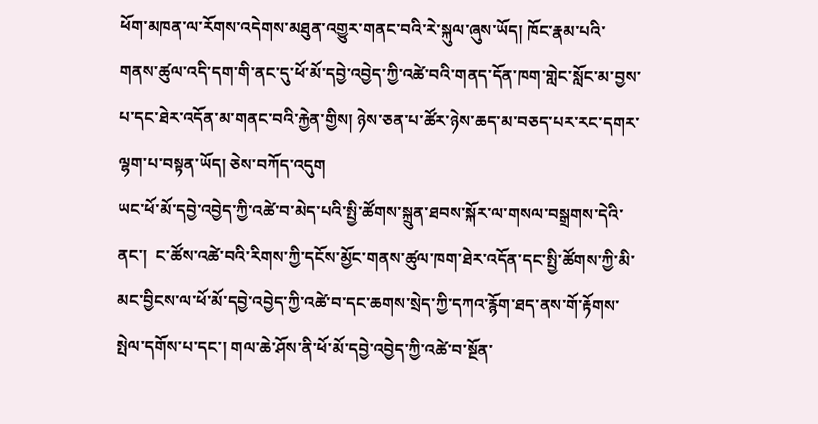ཕོག་མཁན་ལ་རོགས་འདེགས་མཐུན་འགྱུར་གནང་བའི་རེ་སྐུལ་ཞུས་ཡོད། ཁོང་རྣམ་པའི་གནས་ཚུལ་འདི་དག་གི་ནང་དུ་ཕོ་མོ་དབྱེ་འབྱེད་ཀྱི་འཚེ་བའི་གནད་དོན་ཁག་གླེང་སློང་མ་བྱས་པ་དང་ཐེར་འདོན་མ་གནང་བའི་རྐྱེན་གྱིས། ཉེས་ཅན་པ་ཚོར་ཉེས་ཆད་མ་བཅད་པར་རང་དགར་ལྷག་པ་བསྟན་ཡོད། ཅེས་བཀོད་འདུག
ཡང་ཕོ་མོ་དབྱེ་འབྱེད་ཀྱི་འཚེ་བ་མེད་པའི་སྤྱི་ཚོགས་སྐྲུན་ཐབས་སྐོར་ལ་གསལ་བསྒྲགས་དེའི་ནང་།  ང་ཚོས་འཚེ་བའི་རིགས་ཀྱི་དངོས་མྱོང་གནས་ཚུལ་ཁག་ཐེར་འདོན་དང་སྤྱི་ཚོགས་ཀྱི་མི་མང་བྱིངས་ལ་ཕོ་མོ་དབྱེ་འབྱེད་ཀྱི་འཚེ་བ་དང་ཆགས་སྲེད་ཀྱི་དཀའ་རྙོག་ཐད་ནས་གོ་རྟོགས་སྤེལ་དགོས་པ་དང་། གལ་ཆེ་ཤོས་ནི་ཕོ་མོ་དབྱེ་འབྱེད་ཀྱི་འཚེ་བ་སྔོན་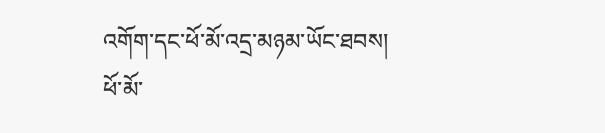འགོག་དང་ཕོ་མོ་འདྲ་མཉམ་ཡོང་ཐབས། ཕོ་མོ་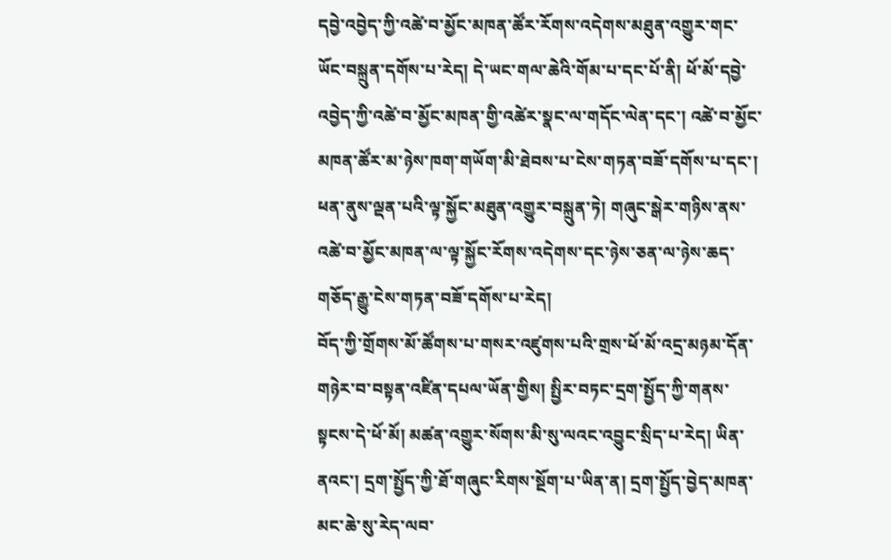དབྱེ་འབྱེད་ཀྱི་འཚེ་བ་མྱོང་མཁན་ཚོར་རོགས་འདེགས་མཐུན་འགྱུར་གང་ཡོང་བསྐྲུན་དགོས་པ་རེད། དེ་ཡང་གལ་ཆེའི་གོམ་པ་དང་པོ་ནི། ཕོ་མོ་དབྱེ་འབྱེད་ཀྱི་འཚེ་བ་མྱོང་མཁན་གྱི་འཚེར་སྣང་ལ་གདོང་ལེན་དང་། འཚེ་བ་མྱོང་མཁན་ཚོར་མ་ཉེས་ཁག་གཡོག་མི་ཐེབས་པ་ངེས་གཏན་བཟོ་དགོས་པ་དང་། ཕན་ནུས་ལྡན་པའི་ལྟ་སྐྱོང་མཐུན་འགྱུར་བསྐྲུན་ཏེ། གཞུང་སྒེར་གཉིས་ནས་འཚེ་བ་མྱོང་མཁན་ལ་ལྟ་སྐྱོང་རོགས་འདེགས་དང་ཉེས་ཅན་ལ་ཉེས་ཆད་གཅོད་རྒྱུ་ངེས་གཏན་བཟོ་དགོས་པ་རེད།
བོད་ཀྱི་གྲོགས་མོ་ཚོགས་པ་གསར་འཛུགས་པའི་གྲས་ཕོ་མོ་འདྲ་མཉམ་དོན་གཉེར་བ་བསྟན་འཛིན་དཔལ་ཡོན་གྱིས། སྤྱིར་བཏང་དྲག་སྤྱོད་ཀྱི་གནས་སྟངས་དེ་ཕོ་མོ། མཚན་འགྱུར་སོགས་མི་སུ་ལའང་འབྱུང་སྲིད་པ་རེད། ཡིན་ནའང་། དྲག་སྤྱོད་ཀྱི་ཐོ་གཞུང་རིགས་སྔོག་པ་ཡིན་ན། དྲག་སྤྱོད་བྱེད་མཁན་མང་ཆེ་སུ་རེད་ལབ་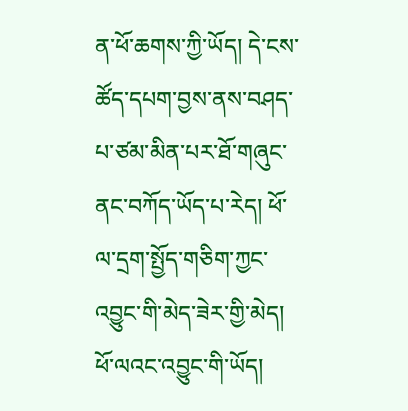ན་ཕོ་ཆགས་ཀྱི་ཡོད། དེ་ངས་ཚོད་དཔག་བྱས་ནས་བཤད་པ་ཙམ་མིན་པར་ཐོ་གཞུང་ནང་བཀོད་ཡོད་པ་རེད། ཕོ་ལ་དྲག་སྤྱོད་གཅིག་ཀྱང་འབྱུང་གི་མེད་ཟེར་གྱི་མེད། ཕོ་ལའང་འབྱུང་གི་ཡོད།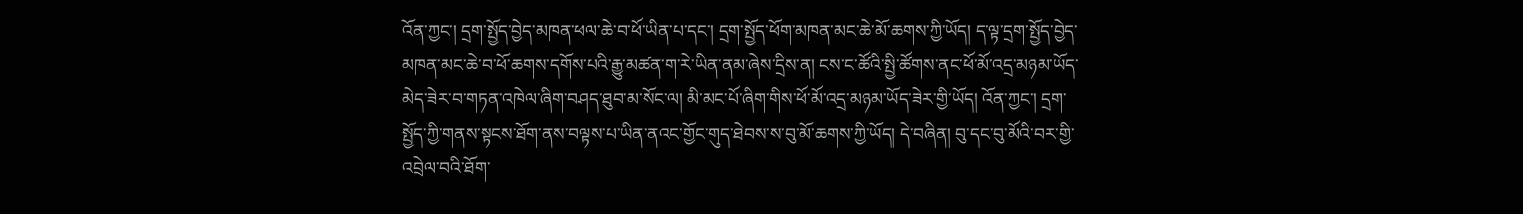འོན་ཀྱང་། དྲག་སྤྱོད་བྱེད་མཁན་ཕལ་ཆེ་བ་ཕོ་ཡིན་པ་དང་། དྲག་སྤྱོད་ཕོག་མཁན་མང་ཆེ་མོ་ཆགས་ཀྱི་ཡོད། ད་ལྟ་དྲག་སྤྱོད་བྱེད་མཁན་མང་ཆེ་བ་ཕོ་ཆགས་དགོས་པའི་རྒྱུ་མཚན་ག་རེ་ཡིན་ནམ་ཞེས་དྲིས་ན། ངས་ང་ཚོའི་སྤྱི་ཚོགས་ནང་ཕོ་མོ་འདྲ་མཉམ་ཡོད་མེད་ཟེར་བ་གཏན་འཁེལ་ཞིག་བཤད་ཐུབ་མ་སོང་ལ། མི་མང་པོ་ཞིག་གིས་ཕོ་མོ་འདྲ་མཉམ་ཡོད་ཟེར་གྱི་ཡོད། འོན་ཀྱང་། དྲག་སྤྱོད་ཀྱི་གནས་སྟངས་ཐོག་ནས་བལྟས་པ་ཡིན་ནའང་གྱོང་གུད་ཐེབས་ས་བུ་མོ་ཆགས་ཀྱི་ཡོད། དེ་བཞིན། བུ་དང་བུ་མོའི་བར་གྱི་འབྲེལ་བའི་ཐོག་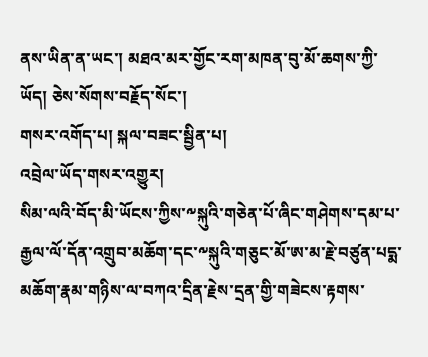ནས་ཡིན་ན་ཡང་། མཐའ་མར་གྱོང་རག་མཁན་བུ་མོ་ཆགས་ཀྱི་ཡོད། ཅེས་སོགས་བརྗོད་སོང་།
གསར་འགོད་པ། སྐལ་བཟང་སྦྱིན་པ།
འབྲེལ་ཡོད་གསར་འགྱུར།
སིམ་ལའི་བོད་མི་ཡོངས་ཀྱིས་༸སྐུའི་གཅེན་པོ་ཞིང་གཤེགས་དམ་པ་རྒྱལ་ལོ་དོན་འགྲུབ་མཆོག་དང་༸སྐུའི་གཅུང་མོ་ཨ་མ་རྗེ་བཙུན་པདྨ་མཆོག་རྣམ་གཉིས་ལ་བཀའ་དྲིན་རྗེས་དྲན་གྱི་གཟེངས་རྟགས་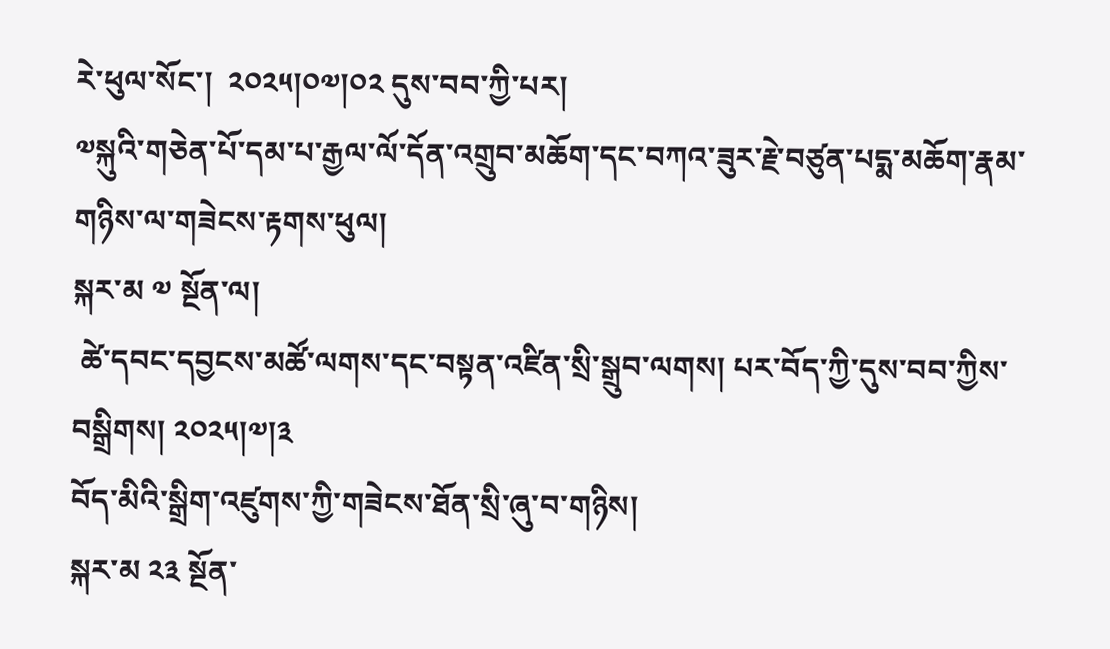རེ་ཕུལ་སོང་།  ༢༠༢༥།༠༧།༠༢ དུས་བབ་ཀྱི་པར།
༧སྐུའི་གཅེན་པོ་དམ་པ་རྒྱལ་ལོ་དོན་འགྲུབ་མཆོག་དང་བཀའ་ཟུར་རྗེ་བཙུན་པདྨ་མཆོག་རྣམ་གཉིས་ལ་གཟེངས་རྟགས་ཕུལ།
སྐར་མ ༧ སྔོན་ལ།
 ཚེ་དབང་དབྱངས་མཚོ་ལགས་དང་བསྟན་འཛིན་སྲི་སྒྲུབ་ལགས། པར་བོད་ཀྱི་དུས་བབ་ཀྱིས་བསྒྲིགས། ༢༠༢༥།༧།༣
བོད་མིའི་སྒྲིག་འཛུགས་ཀྱི་གཟེངས་ཐོན་སྲི་ཞུ་བ་གཉིས།
སྐར་མ ༢༣ སྔོན་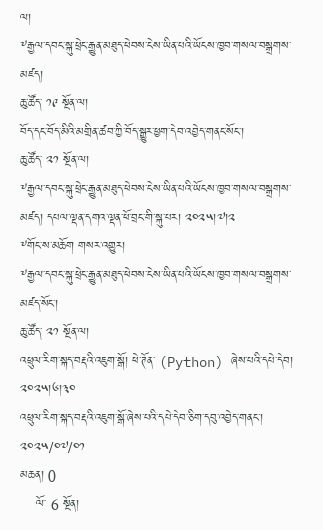ལ།
༸རྒྱལ་དབང་སྐུ་ཕྲེང་རྒྱུན་མཐུད་ཕེབས་ངེས་ཡིན་པའི་ཡོངས་ཁྱབ་གསལ་བསྒྲགས་མཛད།
ཆུ་ཚོད་ ༡༩ སྔོན་ལ།
བོད་དང་བོད་མིའི་མགྲིན་ཚབ་ཀྱི་བོད་སྒྱུར་ཕྱག་དེབ་འབྱེད་གནང་སོང་།
ཆུ་ཚོད་ ༢༡ སྔོན་ལ།
༸རྒྱལ་དབང་སྐུ་ཕྲེང་རྒྱུན་མཐུད་ཕེབས་ངེས་ཡིན་པའི་ཡོངས་ཁྱབ་གསལ་བསྒྲགས་མཛད། དཔལ་ལྡན་དགའ་ལྡན་ཕོ་བྲང་གི་སྐུ་པར། ༢༠༢༥།༧།༢
༸གོང་ས་མཆོག གསར་འགྱུར།
༸རྒྱལ་དབང་སྐུ་ཕྲེང་རྒྱུན་མཐུད་ཕེབས་ངེས་ཡིན་པའི་ཡོངས་ཁྱབ་གསལ་བསྒྲགས་མཛད་སོང་།
ཆུ་ཚོད་ ༢༡ སྔོན་ལ།
འཕྲུལ་རིག་སྐད་བརྡའི་འཇུག་སྒོ། ཕེ་ཊོན་ (Python) ཞེས་པའི་དཔེ་དེབ། ༢༠༢༥།༦།༣༠
འཕྲུལ་རིག་སྐད་བརྡའི་འཇུག་སྒོ་ཞེས་པའི་དཔེ་དེབ་ཅིག་དབུ་འབྱེད་གནང་།
༢༠༢༥/༠༧/༠༡
མཆན། 0
    ལོ་ 6 སྔོན།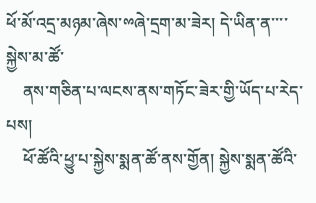ཕོ་མོ་འདྲ་མཉམ་ཞེས་ྉཞེ་དྲག་མ་ཟེར། དེ་ཡིན་ན་་་་སྐྱེས་མ་ཚོ་
    ནས་གཅིན་པ་ལངས་ནས་གཏོང་ཟེར་གྱི་ཡོད་པ་རེད་པས།
    ཕོ་ཚོའི་ཕྱུ་པ་སྐྱེས་སྨན་ཚོ་ནས་གྱོན། སྐྱེས་སྨན་ཚོའི་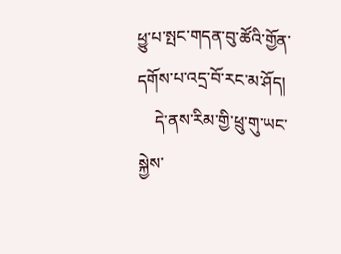ཕྱུ་པ་སྤང་གདན་བུ་ཚོའི་གྱོན་དགོས་པ་འདྲ་བོ་རང་མ་ཤོད།
    དེ་ནས་རིམ་གྱི་ཕྲུ་གུ་ཡང་སྐྱེས་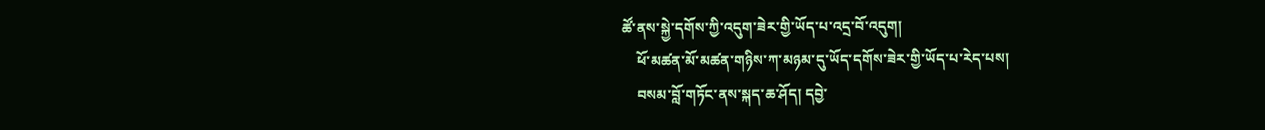ཚོ་ནས་སྐྱེ་དགོས་ཀྱི་འདུག་ཟེར་གྱི་ཡོད་པ་འདྲ་བོ་འདུག།
    ཕོ་མཚན་མོ་མཚན་གཉིས་ཀ་མཉམ་དུ་ཡོད་དགོས་ཟེར་གྱི་ཡོད་པ་རེད་པས།
    བསམ་བློ་གཏོང་ནས་སྐད་ཆ་ཤོད། དབྱེ་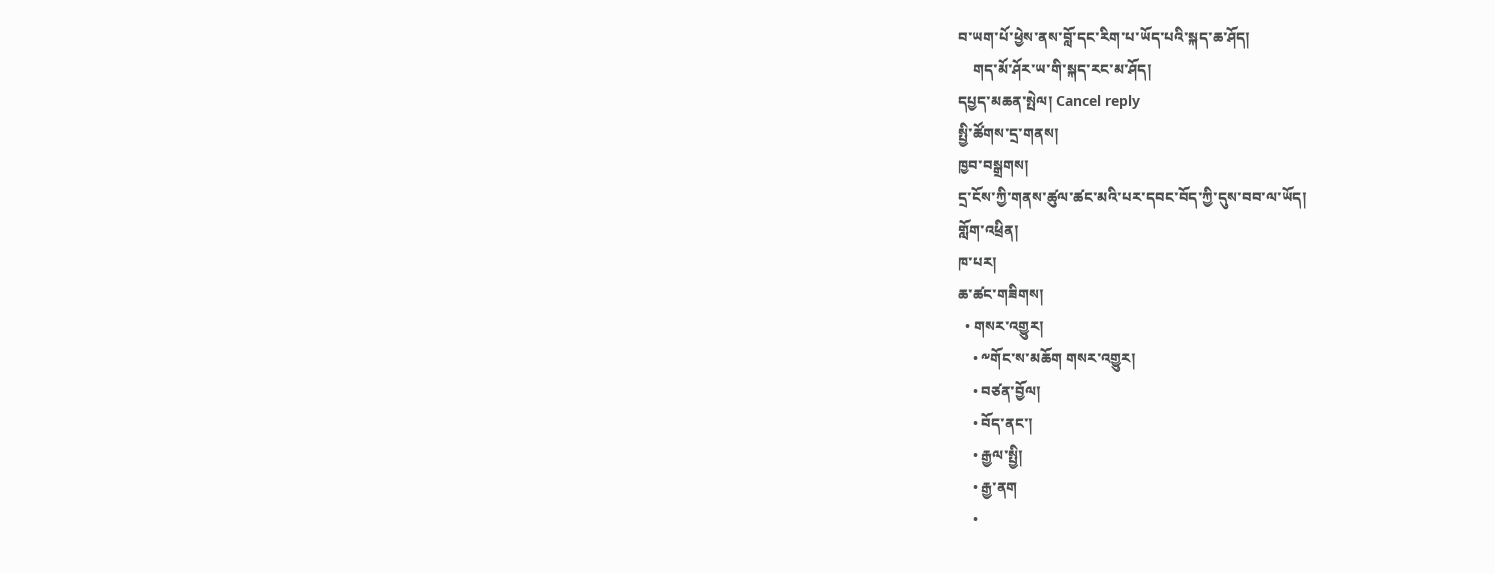བ་ཡག་པོ་ཕྱེས་ནས་བློ་དང་རིག་པ་ཡོད་པའི་སྐད་ཆ་ཤོད།
    གད་མོ་ཤོར་ཡ་གི་སྐད་རང་མ་ཤོད།
དཔྱད་མཆན་སྤེལ། Cancel reply
སྤྱི་ཚོགས་དྲ་གནས།
ཁྱབ་བསྒྲགས།
དྲ་ངོས་ཀྱི་གནས་ཚུལ་ཚང་མའི་པར་དབང་བོད་ཀྱི་དུས་བབ་ལ་ཡོད།
གློག་འཕྲིན།
ཁ་པར།
ཆ་ཚང་གཟིགས།
  • གསར་འགྱུར།
    • ༸གོང་ས་མཆོག གསར་འགྱུར།
    • བཙན་བྱོལ།
    • བོད་ནང་།
    • རྒྱལ་སྤྱི།
    • རྒྱ་ནག
    •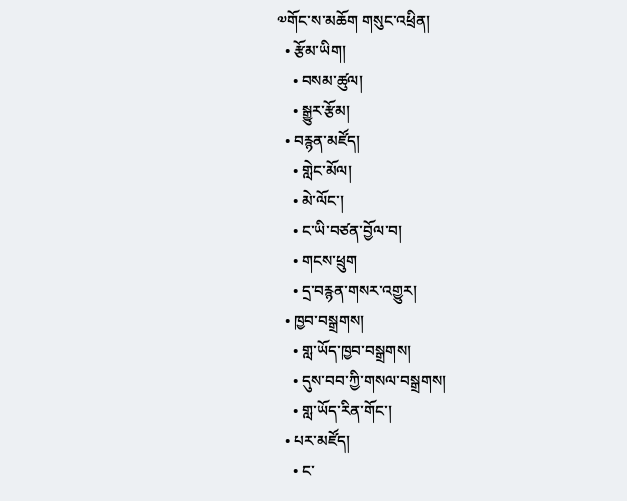༧གོང་ས་མཆོག གསུང་འཕྲིན།
  • རྩོམ་ཡིག།
    • བསམ་ཚུལ།
    • སྒྱུར་རྩོམ།
  • བརྙན་མཛོད།
    • གླེང་མོལ།
    • མེ་ལོང་།
    • ང་ཡི་བཙན་བྱོལ་བ།
    • གངས་ཕྲུག
    • དྲ་བརྙན་གསར་འགྱུར།
  • ཁྱབ་བསྒྲགས།
    • གླ་ཡོད་ཁྱབ་བསྒྲགས།
    • དུས་བབ་ཀྱི་གསལ་བསྒྲགས།
    • གླ་ཡོད་རིན་གོང་།
  • པར་མཛོད།
    • ང་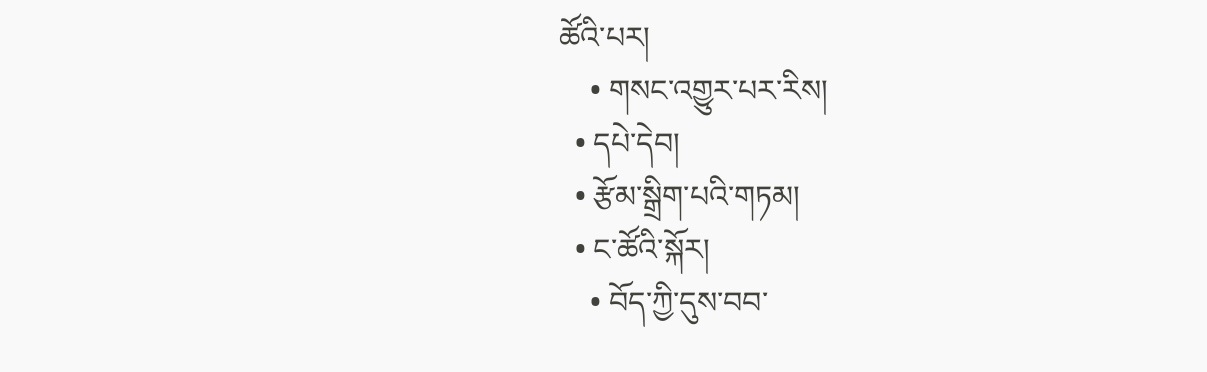ཚོའི་པར།
    • གསང་འགྱུར་པར་རིས།
  • དཔེ་དེབ།
  • རྩོམ་སྒྲིག་པའི་གཏམ།
  • ང་ཚོའི་སྐོར།
    • བོད་ཀྱི་དུས་བབ་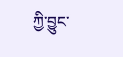ཀྱི་བྱུང་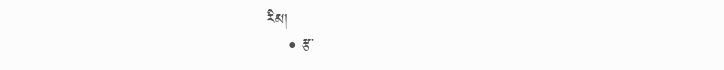རིམ།
    • རྩ་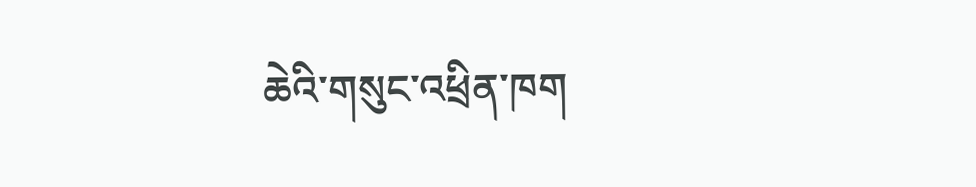ཆེའི་གསུང་འཕྲིན་ཁག